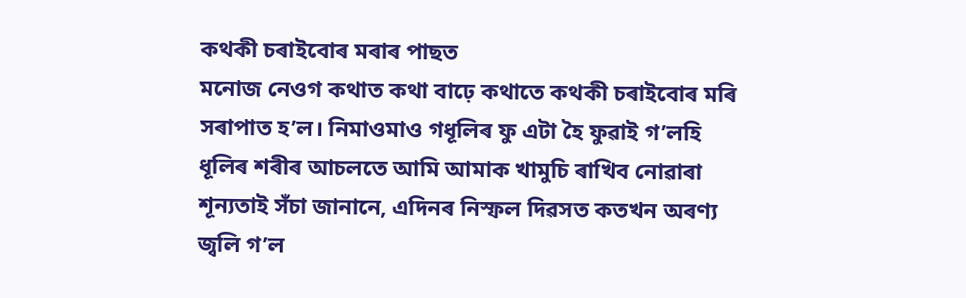কথকী চৰাইবোৰ মৰাৰ পাছত
মনোজ নেওগ কথাত কথা বাঢ়ে কথাতে কথকী চৰাইবোৰ মৰি সৰাপাত হ’ল। নিমাওমাও গধূলিৰ ফু এটা হৈ ফুৱাই গ’লহি ধূলিৰ শৰীৰ আচলতে আমি আমাক খামুচি ৰাখিব নোৱাৰা শূন্যতাই সঁচা জানানে, এদিনৰ নিস্ফল দিৱসত কতখন অৰণ্য জ্বলি গ’ল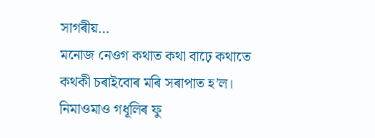সাগৰীয়…
মনোজ নেওগ কথাত কথা বাঢ়ে কথাতে কথকী চৰাইবোৰ মৰি সৰাপাত হ’ল। নিমাওমাও গধূলিৰ ফু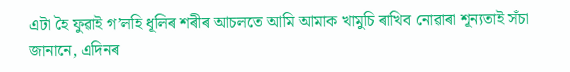এটা হৈ ফুৱাই গ’লহি ধূলিৰ শৰীৰ আচলতে আমি আমাক খামুচি ৰাখিব নোৱাৰা শূন্যতাই সঁচা জানানে, এদিনৰ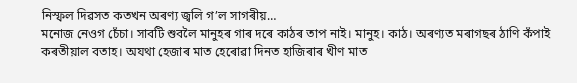নিস্ফল দিৱসত কতখন অৰণ্য জ্বলি গ’ল সাগৰীয়…
মনোজ নেওগ চেঁচা। সাবটি শুবলৈ মানুহৰ গাৰ দৰে কাঠৰ তাপ নাই। মানুহ। কাঠ। অৰণ্যত মৰাগছৰ ঠাণি কঁপাই কৰতীয়াল বতাহ। অযথা হেজাৰ মাত হেৰোৱা দিনত হাজিৰাৰ খীণ মাত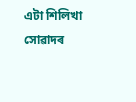এটা শিলিখা সোৱাদৰ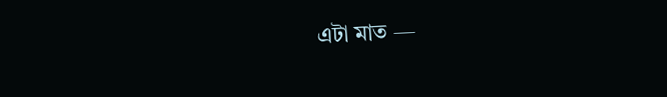এটা মাত —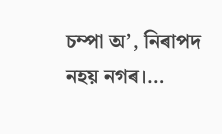চম্পা অ’, নিৰাপদ নহয় নগৰ।…